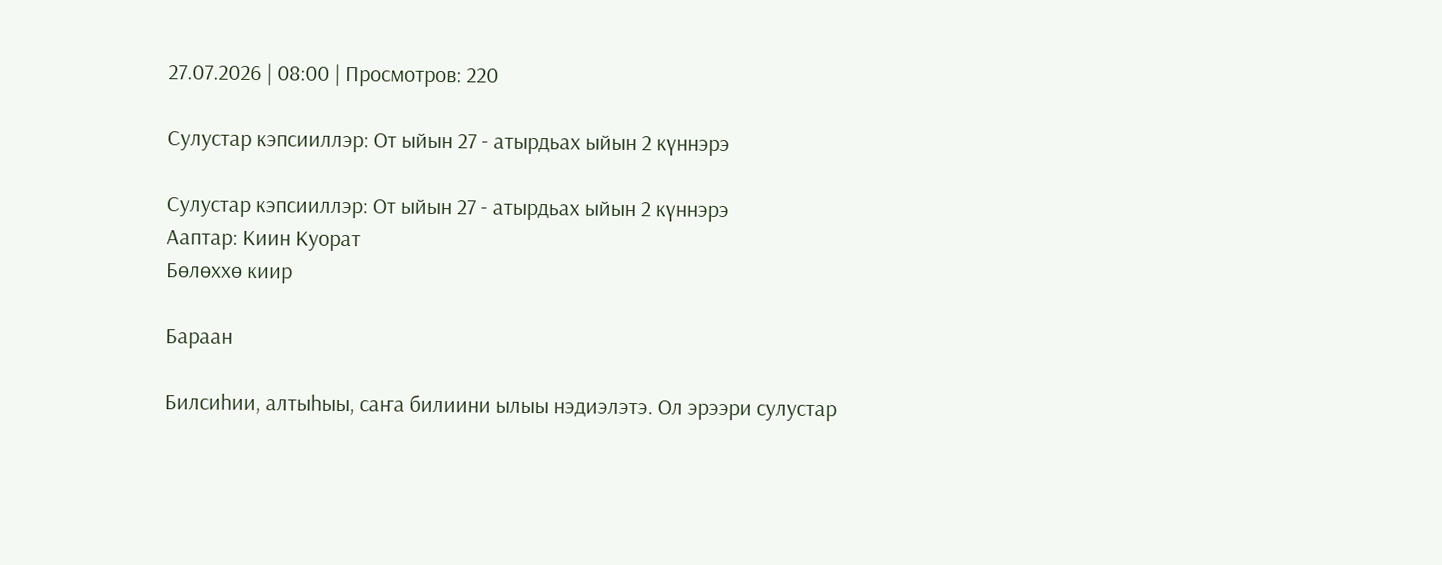27.07.2026 | 08:00 | Просмотров: 220

Сулустар кэпсииллэр: От ыйын 27 - атырдьах ыйын 2 күннэрэ

Сулустар кэпсииллэр: От ыйын 27 - атырдьах ыйын 2 күннэрэ
Ааптар: Киин Куорат
Бөлөххө киир

Бараан

Билсиһии, алтыһыы, саҥа билиини ылыы нэдиэлэтэ. Ол эрээри сулустар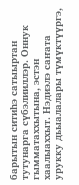барытын ситиһэ сатыыртан тутунарга сүбэлииллэр. Оннук гымматаххытына, эстэн хаалыаххыт. Нэдиэлэ саҥата урукку дьыалалары түмүктүүргэ,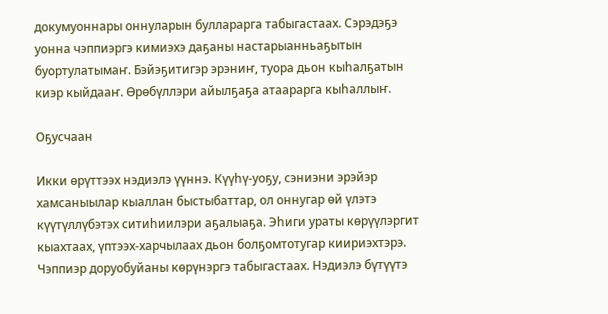докумуоннары оннуларын булларарга табыгастаах. Сэрэдэҕэ уонна чэппиэргэ кимиэхэ даҕаны настарыанньаҕытын буортулатымаҥ. Бэйэҕитигэр эрэниҥ, туора дьон кыһалҕатын киэр кыйдааҥ. Өрөбүллэри айылҕаҕа атаарарга кыһаллыҥ.

Оҕусчаан

Икки өрүттээх нэдиэлэ үүннэ. Күүһү-уоҕу, сэниэни эрэйэр хамсаныылар кыаллан быстыбаттар, ол оннугар өй үлэтэ күүтүллүбэтэх ситиһиилэри аҕалыаҕа. Эһиги ураты көрүүлэргит кыахтаах, үптээх-харчылаах дьон болҕомтотугар киириэхтэрэ. Чэппиэр доруобуйаны көрүнэргэ табыгастаах. Нэдиэлэ бүтүүтэ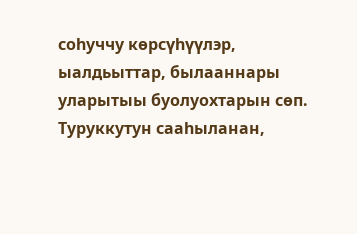соһуччу көрсүһүүлэр, ыалдьыттар, былааннары уларытыы буолуохтарын сөп. Туруккутун сааһыланан,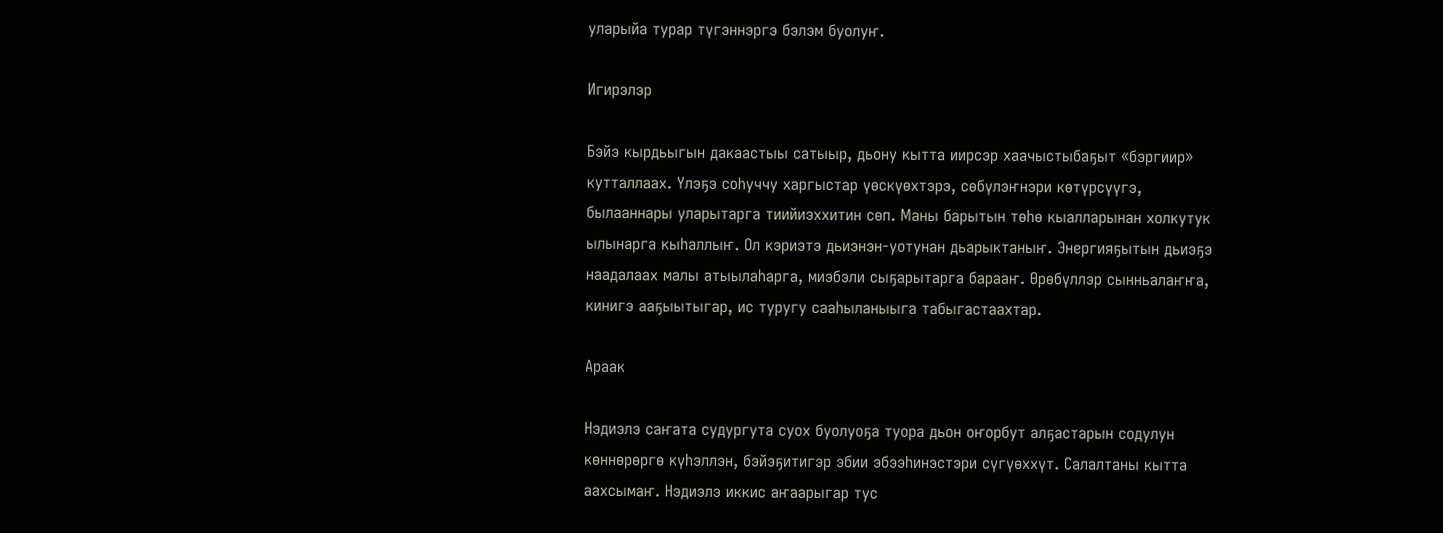уларыйа турар түгэннэргэ бэлэм буолуҥ.

Игирэлэр

Бэйэ кырдьыгын дакаастыы сатыыр, дьону кытта иирсэр хаачыстыбаҕыт «бэргиир» кутталлаах. Үлэҕэ соһуччу харгыстар үөскүөхтэрэ, сөбүлэҥнэри көтүрсүүгэ, былааннары уларытарга тиийиэххитин сөп. Маны барытын төһө кыалларынан холкутук ылынарга кыһаллыҥ. Ол кэриэтэ дьиэнэн-уотунан дьарыктаныҥ. Энергияҕытын дьиэҕэ наадалаах малы атыылаһарга, миэбэли сыҕарытарга барааҥ. Өрөбүллэр сынньалаҥҥа, кинигэ ааҕыытыгар, ис туругу сааһыланыыга табыгастаахтар.

Араак

Нэдиэлэ саҥата судургута суох буолуоҕа туора дьон оҥорбут алҕастарын содулун көннөрөргө күһэллэн, бэйэҕитигэр эбии эбээһинэстэри сүгүөххүт. Салалтаны кытта аахсымаҥ. Нэдиэлэ иккис аҥаарыгар тус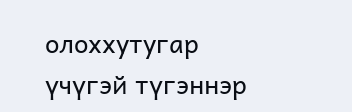олоххутугар үчүгэй түгэннэр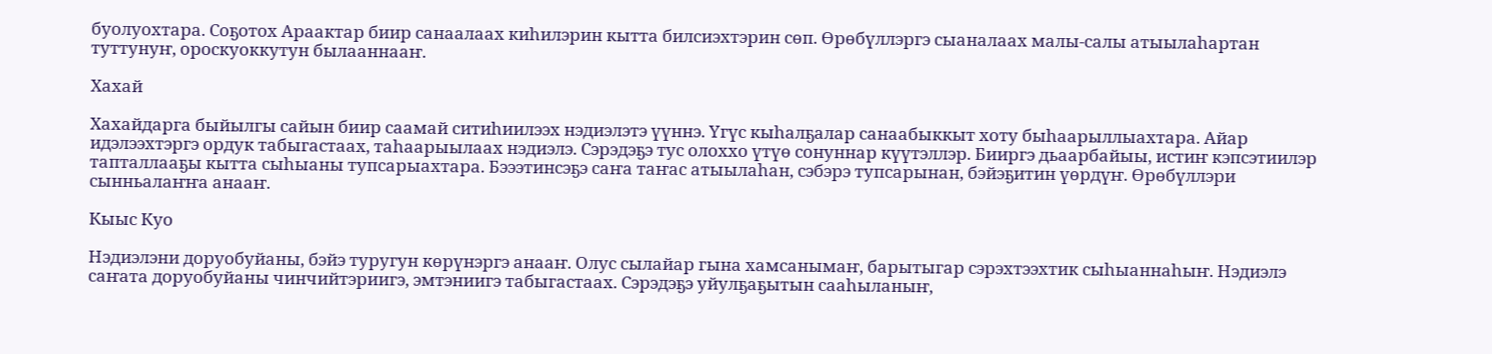буолуохтара. Соҕотох Араактар биир санаалаах киһилэрин кытта билсиэхтэрин сөп. Өрөбүллэргэ сыаналаах малы-салы атыылаһартан туттунуҥ, ороскуоккутун былааннааҥ.

Хахай

Хахайдарга быйылгы сайын биир саамай ситиһиилээх нэдиэлэтэ үүннэ. Үгүс кыһалҕалар санаабыккыт хоту быһаарыллыахтара. Айар идэлээхтэргэ ордук табыгастаах, таһаарыылаах нэдиэлэ. Сэрэдэҕэ тус олоххо үтүө сонуннар күүтэллэр. Бииргэ дьаарбайыы, истиҥ кэпсэтиилэр тапталлааҕы кытта сыһыаны тупсарыахтара. Бэээтинсэҕэ саҥа таҥас атыылаһан, сэбэрэ тупсарынан, бэйэҕитин үөрдүҥ. Өрөбүллэри сынньалаҥҥа анааҥ.

Кыыс Куо

Нэдиэлэни доруобуйаны, бэйэ туругун көрүнэргэ анааҥ. Олус сылайар гына хамсанымаҥ, барытыгар сэрэхтээхтик сыһыаннаһыҥ. Нэдиэлэ саҥата доруобуйаны чинчийтэриигэ, эмтэниигэ табыгастаах. Сэрэдэҕэ уйулҕаҕытын сааһыланыҥ,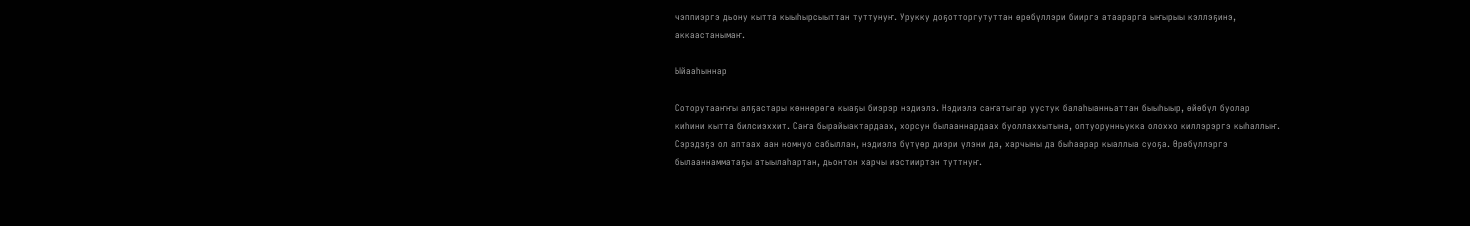чэппиэргэ дьону кытта кыыһырсыыттан туттунуҥ. Урукку доҕотторгутуттан өрөбүллэри бииргэ атаарарга ыҥырыы кэллэҕинэ, аккаастанымаҥ.

Ыйааһыннар

Соторутааҥҥы алҕастары көннөрөгө кыаҕы биэрэр нэдиэлэ. Нэдиэлэ саҥатыгар уустук балаһыанньаттан быыһыыр, өйөбүл буолар киһини кытта билсиэххит. Саҥа бырайыактардаах, хорсун былааннардаах буоллаххытына, оптуорунньукка олоххо киллэрэргэ кыһаллыҥ. Сэрэдэҕэ ол аптаах аан номнуо сабыллан, нэдиэлэ бүтүөр диэри үлэни да, харчыны да быһаарар кыаллыа суоҕа. Өрөбүллэргэ былааннамматаҕы атыылаһартан, дьонтон харчы иэстииртэн туттнуҥ.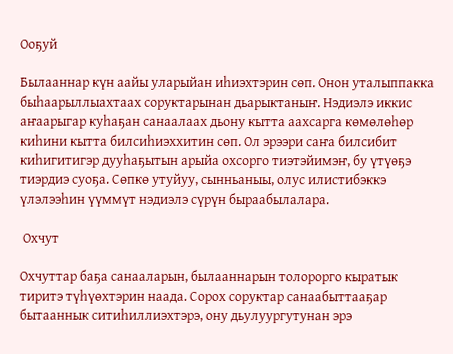Ооҕуй

Былааннар күн аайы уларыйан иһиэхтэрин сөп. Онон уталыппакка быһаарыллыахтаах соруктарынан дьарыктаныҥ. Нэдиэлэ иккис аҥаарыгар куһаҕан санаалаах дьону кытта аахсарга көмөлөһөр киһини кытта билсиһиэххитин сөп. Ол эрээри саҥа билсибит киһигитигэр дууһаҕытын арыйа охсорго тиэтэйимэҥ, бу үтүөҕэ тиэрдиэ суоҕа. Сөпкө утуйуу, сынньаныы, олус илистибэккэ үлэлээһин үүммүт нэдиэлэ сүрүн быраабылалара.

 Охчут

Охчуттар баҕа санааларын, былааннарын толорорго кыратык тиритэ түһүөхтэрин наада. Сорох соруктар санаабыттааҕар бытааннык ситиһиллиэхтэрэ, ону дьулуургутунан эрэ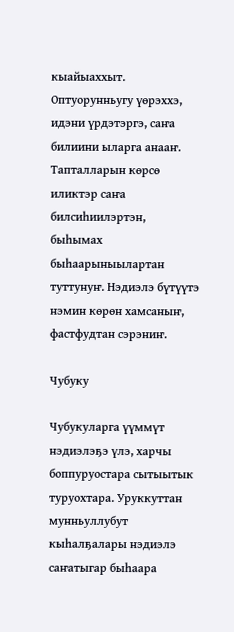кыайыаххыт. Оптуорунньугу үөрэххэ, идэни үрдэтэргэ, саҥа билиини ыларга анааҥ. Тапталларын көрсө иликтэр саҥа билсиһиилэртэн, быһымах быһаарыныылартан туттунуҥ. Нэдиэлэ бүтүүтэ нэмин көрөн хамсаныҥ, фастфудтан сэрэниҥ.

Чубуку

Чубукуларга үүммүт нэдиэлэҕэ үлэ, харчы боппуруостара сытыытык туруохтара. Уруккуттан мунньуллубут кыһалҕалары нэдиэлэ саҥатыгар быһаара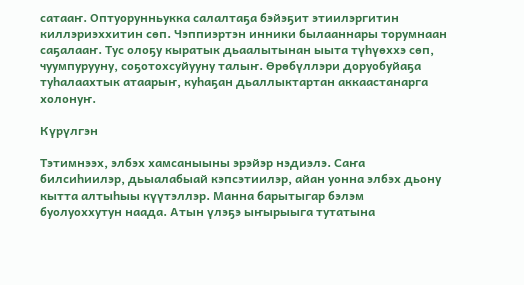сатааҥ. Оптуорунньукка салалтаҕа бэйэҕит этиилэргитин киллэриэххитин сөп. Чэппиэртэн инники былааннары торумнаан саҕалааҥ. Тус олоҕу кыратык дьаалытынан ыыта түһүөххэ сөп, чуумпурууну, соҕотохсуйууну талыҥ. Өрөбүллэри доруобуйаҕа туһалаахтык атаарыҥ, куһаҕан дьаллыктартан аккаастанарга холонуҥ.

Күрүлгэн

Тэтимнээх, элбэх хамсаныыны эрэйэр нэдиэлэ. Саҥа билсиһиилэр, дьыалабыай кэпсэтиилэр, айан уонна элбэх дьону кытта алтыһыы күүтэллэр. Манна барытыгар бэлэм буолуоххутун наада. Атын үлэҕэ ыҥырыыга тутатына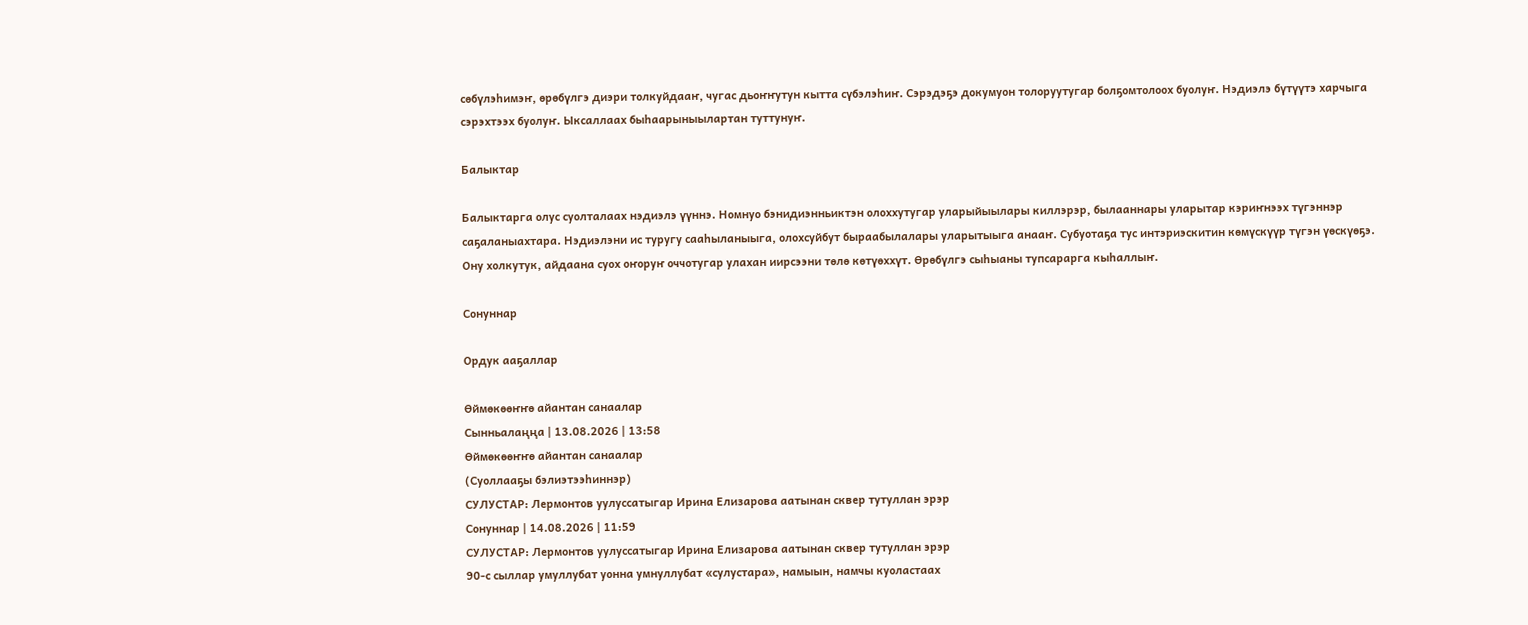сөбүлэһимэҥ, өрөбүлгэ диэри толкуйдааҥ, чугас дьоҥҥутун кытта сүбэлэһиҥ. Сэрэдэҕэ докумуон толоруутугар болҕомтолоох буолуҥ. Нэдиэлэ бүтүүтэ харчыга сэрэхтээх буолуҥ. Ыксаллаах быһаарыныылартан туттунуҥ.

Балыктар

Балыктарга олус суолталаах нэдиэлэ үүннэ. Номнуо бэнидиэнньиктэн олоххутугар уларыйыылары киллэрэр, былааннары уларытар кэриҥнээх түгэннэр саҕаланыахтара. Нэдиэлэни ис туругу сааһыланыыга, олохсуйбут быраабылалары уларытыыга анааҥ. Субуотаҕа тус интэриэскитин көмүскүүр түгэн үөскүөҕэ. Ону холкутук, айдаана суох оҥоруҥ оччотугар улахан иирсээни төлө көтүөххүт. Өрөбүлгэ сыһыаны тупсарарга кыһаллыҥ.

Сонуннар

Ордук ааҕаллар

Өймөкөөҥҥө айантан санаалар
Сынньалаңңа | 13.08.2026 | 13:58
Өймөкөөҥҥө айантан санаалар
(Суоллааҕы бэлиэтээһиннэр)
СУЛУСТАР: Лермонтов уулуссатыгар Ирина Елизарова аатынан сквер тутуллан эрэр
Сонуннар | 14.08.2026 | 11:59
СУЛУСТАР: Лермонтов уулуссатыгар Ирина Елизарова аатынан сквер тутуллан эрэр
90-с сыллар умуллубат уонна умнуллубат «сулустара», намыын, намчы куоластаах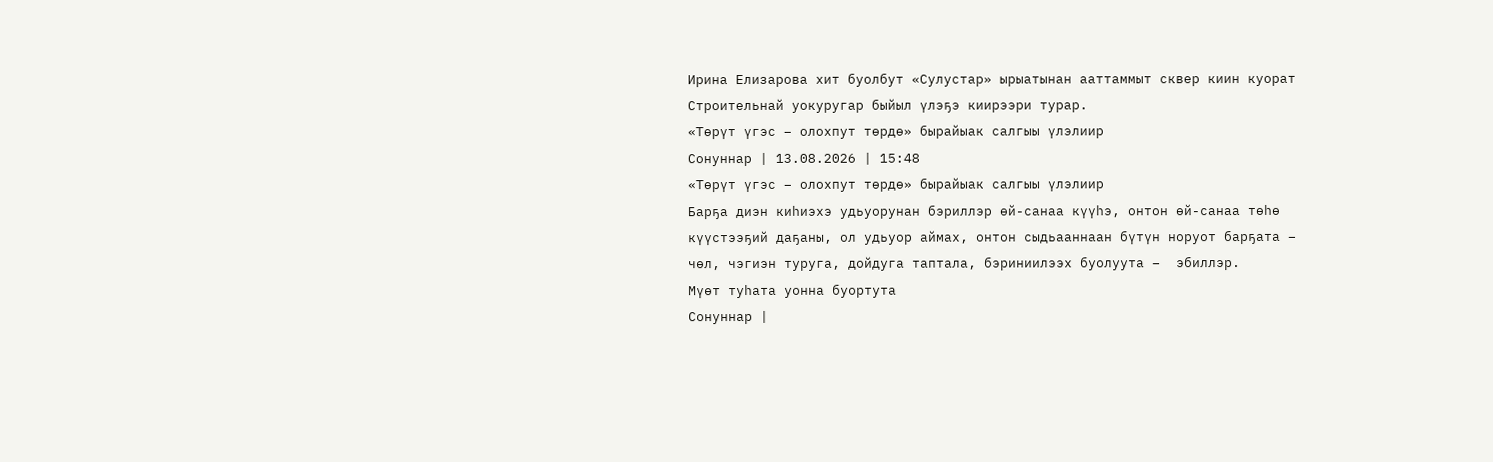Ирина Елизарова хит буолбут «Сулустар» ырыатынан ааттаммыт сквер киин куорат Строительнай уокуругар быйыл үлэҕэ киирээри турар.
«Төрүт үгэс – олохпут төрдө» бырайыак салгыы үлэлиир
Сонуннар | 13.08.2026 | 15:48
«Төрүт үгэс – олохпут төрдө» бырайыак салгыы үлэлиир
Барҕа диэн киһиэхэ удьуорунан бэриллэр өй-санаа күүһэ, онтон өй-санаа төһө күүстээҕий даҕаны, ол удьуор аймах, онтон сыдьааннаан бүтүн норуот барҕата – чөл, чэгиэн туруга, дойдуга таптала, бэриниилээх буолуута –  эбиллэр.
Мүөт туһата уонна буортута
Сонуннар |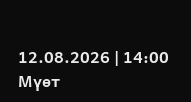12.08.2026 | 14:00
Мүөт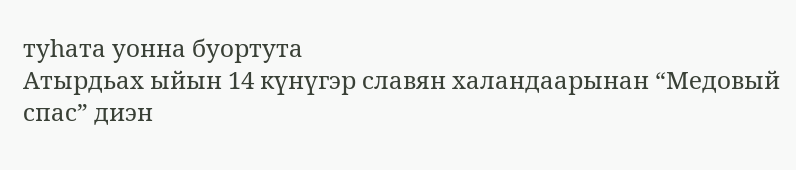туһата уонна буортута
Атырдьах ыйын 14 күнүгэр славян халандаарынан “Медовый спас” диэн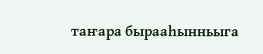таҥара бырааһынньыга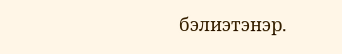бэлиэтэнэр.